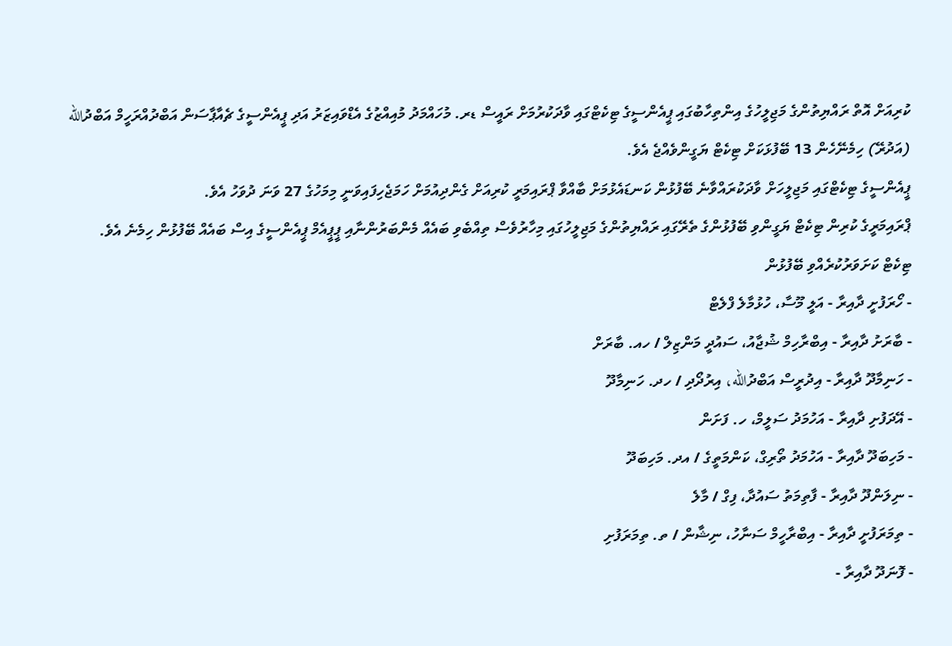ކުރިއަށް އޮތް ރައްޔިތުންގެ މަޖިލީހުގެ އިންތިހާބުގައި ޕީއެންސީގެ ޓިކެޓްގައި ވާދަކުރުމަށް ރައީސް ޑރ. މުހައްމަދު މުއިއްޒުގެ އެޑްވައިޒަރު އަދި ޕީއެންސީގެ ޗެއާޕާސަން އަބްދުއްރަހީމް އަބްދުالله (އަދުރޭ) ހިމެނޭހެން 13 ބޭފުޅަކަށް ޓިކެޓް ޔަގީންވެއްޖެ އެވެ.
ޕީއެންސީގެ ޓިކެޓްގައި މަޖިލީހަށް ވާދަކުރައްވާނެ ބޭފުޅުން ކަނޑައެޅުމަށް ބާއްވާ ޕްރައިމަރީ ކުރިއަށް ގެންދިއުމަށް ހަމަޖެހިފައިވަނީ މިމަހުގެ 27 ވަނަ ދުވަހު އެވެ.
ޕްރައިމަރީގެ ކުރިން ޓިކެޓް ޔަގީންވި ބޭފުޅުންގެ ތެރޭގައި ރައްޔިތުންގެ މަޖިލީހުގައި މިހާރުވެސް ތިއްބެވި ބައެއް މެންބަރުންނާއި ޕީޕީއެމް ޕީއެންސީގެ އިސް ބައެއް ބޭފުޅުން ހިމެނެ އެވެ.
ޓިކެޓް ކަށަވަރުކުރެއްވި ބޭފުޅުން
- ހޯރަފުށީ ދާއިރާ - އަލީ މޫސާ، ހުޅުމާލެ ފްލެޓް
- ބާރަށު ދާއިރާ - އިބްރާހިމް ޝުޖާއު، ސައުދީ މަންޒިލް / ހއ. ބާރަށް
- ހަނިމާދޫ ދާއިރާ - އިދުރީސް އަބްދުالله، އިރުދޯދި / ހދ. ހަނިމާދޫ
- އޭދަފުށި ދާއިރާ - އަހުމަދު ސަލީމް، ހ. ފަށަން
- މަހިބަދޫ ދާއިރާ - އަހުމަދު ތޯރިގް، ކަންމަތީގެ / އދ. މަހިބަދޫ
- ނިލަންދޫ ދާއިރާ - ފާތިމަތު ސައުދާ، ފިގް / މާލެ
- ތިމަރަފުށީ ދާއިރާ - އިބްރާހީމް ސަނާހު، ނިޝާން / ތ. ތިމަރަފުށި
- ފޮނަދޫ ދާއިރާ -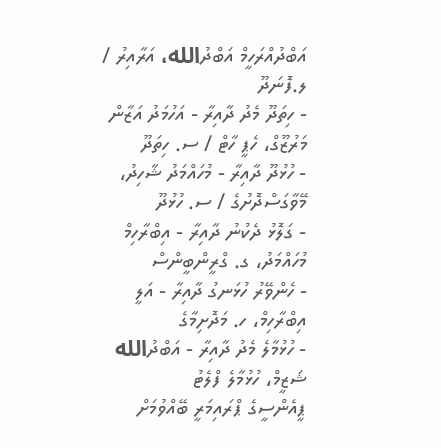އަބްދުއްރަހީމް އަބްދުالله، އަރާއިރު / ލ.ފޮނަދޫ
- ހިތަދޫ މެދު ދާއިރާ - އަހުމަދު އަޒާން މަރުޒޫގް، ހެޕީ ހާޓް / ސ. ހިތަދޫ
- ހުޅުދޫ ދާއިރާ - މުހައްމަދު ޝާހިދު، މޭވާގަސްދޮށުގެ / ސ. ހުޅުދޫ
- ގަލޮޅު ދެކުނު ދާއިރާ - އިބްރާހިމް މުހައްމަދު، ގ. ގްރީންބީންސް
- ހެންވޭރު ހުޅަނގު ދާއިރާ - އަލީ އިބްރާހިމް، ހ. މަދޮށިމާގެ
- ހުޅުމާލެ މެދު ދާއިރާ - އަބްދުالله ޝަޒީމް، ހުޅުމާލެ ފްލެޓު
ޕީއެންސީގެ ޕްރައިމަރީ ބޭއްވުމަށް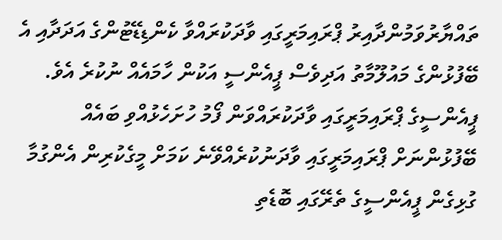ތައްޔާރުވަމުންދާއިރު ޕްރައިމަރީގައި ވާދަކުރައްވާ ކެންޑިޑޭޓުންގެ އަދަދާއި އެ ބޭފުޅުންގެ މައުލޫމާތު އަދިވެސް ޕީއެންސީ އަކުން ހާމައެއް ނުކުރެ އެވެ.
ޕީއެންސީގެ ޕްރައިމަރީގައި ވާދަކުރައްވަން ފޯމު ހުށަހެޅުއްވި ބައެއް ބޭފުޅުންނަށް ޕްރައިމަރީގައި ވާދަނުކުރެއްވޭނެ ކަމަށް މީގެކުރިން އެންގުމާ ގުޅިގެން ޕީއެންސީގެ ތެރޭގައި ބޮޑެތި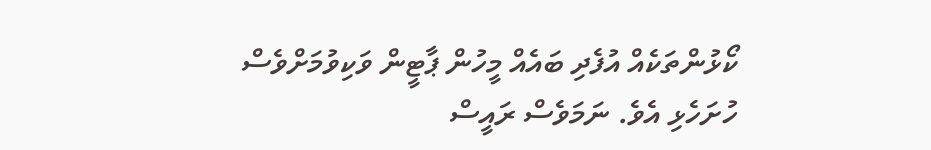ކޯޅުންތަކެއް އުފެދި ބައެއް މީހުން ޕާޓީން ވަކިވުމަށްވެސް ހުށަހެޅި އެވެ. ނަމަވެސް ރައީސް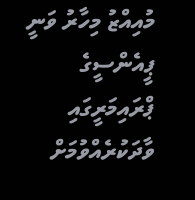މުއިއްޒު މިހާރު ވަނީ ޕީއެންސީގެ ޕްރައިމަރީގައި ވާދަކުރެއްވުމަށް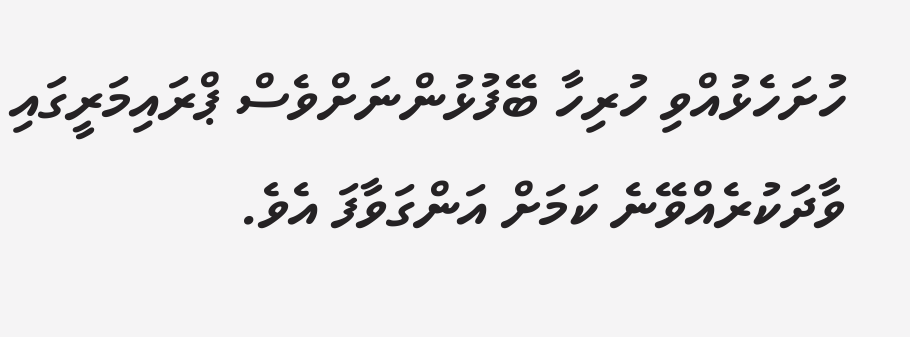ހުށަހެޅުއްވި ހުރިހާ ބޭފުޅުންނަށްވެސް ޕްރައިމަރީގައި ވާދަކުރެއްވޭނެ ކަމަށް އަންގަވާފަ އެވެ.